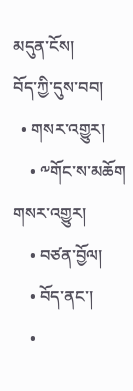མདུན་ངོས།
བོད་ཀྱི་དུས་བབ།
  • གསར་འགྱུར།
    • ༸གོང་ས་མཆོག གསར་འགྱུར།
    • བཙན་བྱོལ།
    • བོད་ནང་།
    •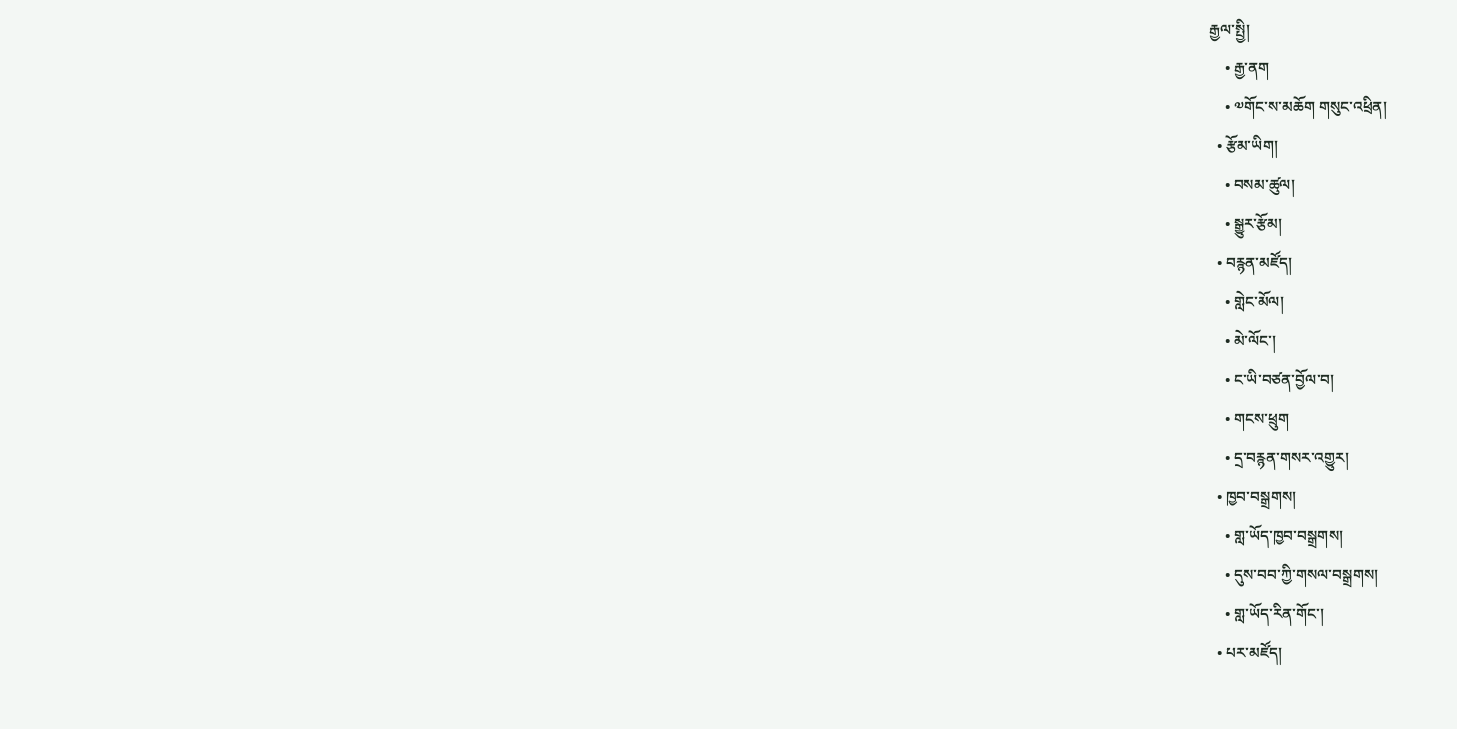རྒྱལ་སྤྱི།
    • རྒྱ་ནག
    • ༧གོང་ས་མཆོག གསུང་འཕྲིན།
  • རྩོམ་ཡིག།
    • བསམ་ཚུལ།
    • སྒྱུར་རྩོམ།
  • བརྙན་མཛོད།
    • གླེང་མོལ།
    • མེ་ལོང་།
    • ང་ཡི་བཙན་བྱོལ་བ།
    • གངས་ཕྲུག
    • དྲ་བརྙན་གསར་འགྱུར།
  • ཁྱབ་བསྒྲགས།
    • གླ་ཡོད་ཁྱབ་བསྒྲགས།
    • དུས་བབ་ཀྱི་གསལ་བསྒྲགས།
    • གླ་ཡོད་རིན་གོང་།
  • པར་མཛོད།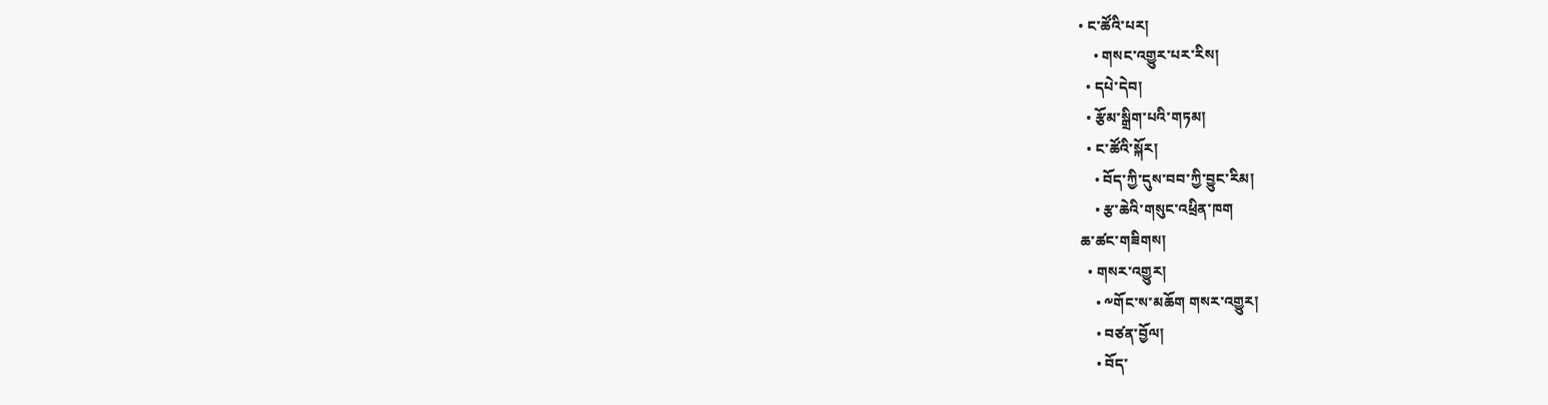• ང་ཚོའི་པར།
    • གསང་འགྱུར་པར་རིས།
  • དཔེ་དེབ།
  • རྩོམ་སྒྲིག་པའི་གཏམ།
  • ང་ཚོའི་སྐོར།
    • བོད་ཀྱི་དུས་བབ་ཀྱི་བྱུང་རིམ།
    • རྩ་ཆེའི་གསུང་འཕྲིན་ཁག
ཆ་ཚང་གཟིགས།
  • གསར་འགྱུར།
    • ༸གོང་ས་མཆོག གསར་འགྱུར།
    • བཙན་བྱོལ།
    • བོད་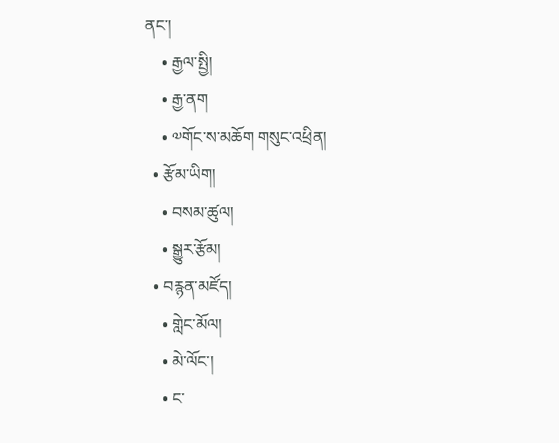ནང་།
    • རྒྱལ་སྤྱི།
    • རྒྱ་ནག
    • ༧གོང་ས་མཆོག གསུང་འཕྲིན།
  • རྩོམ་ཡིག།
    • བསམ་ཚུལ།
    • སྒྱུར་རྩོམ།
  • བརྙན་མཛོད།
    • གླེང་མོལ།
    • མེ་ལོང་།
    • ང་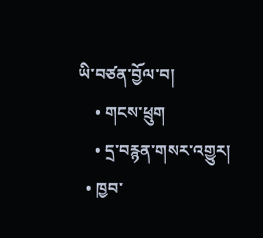ཡི་བཙན་བྱོལ་བ།
    • གངས་ཕྲུག
    • དྲ་བརྙན་གསར་འགྱུར།
  • ཁྱབ་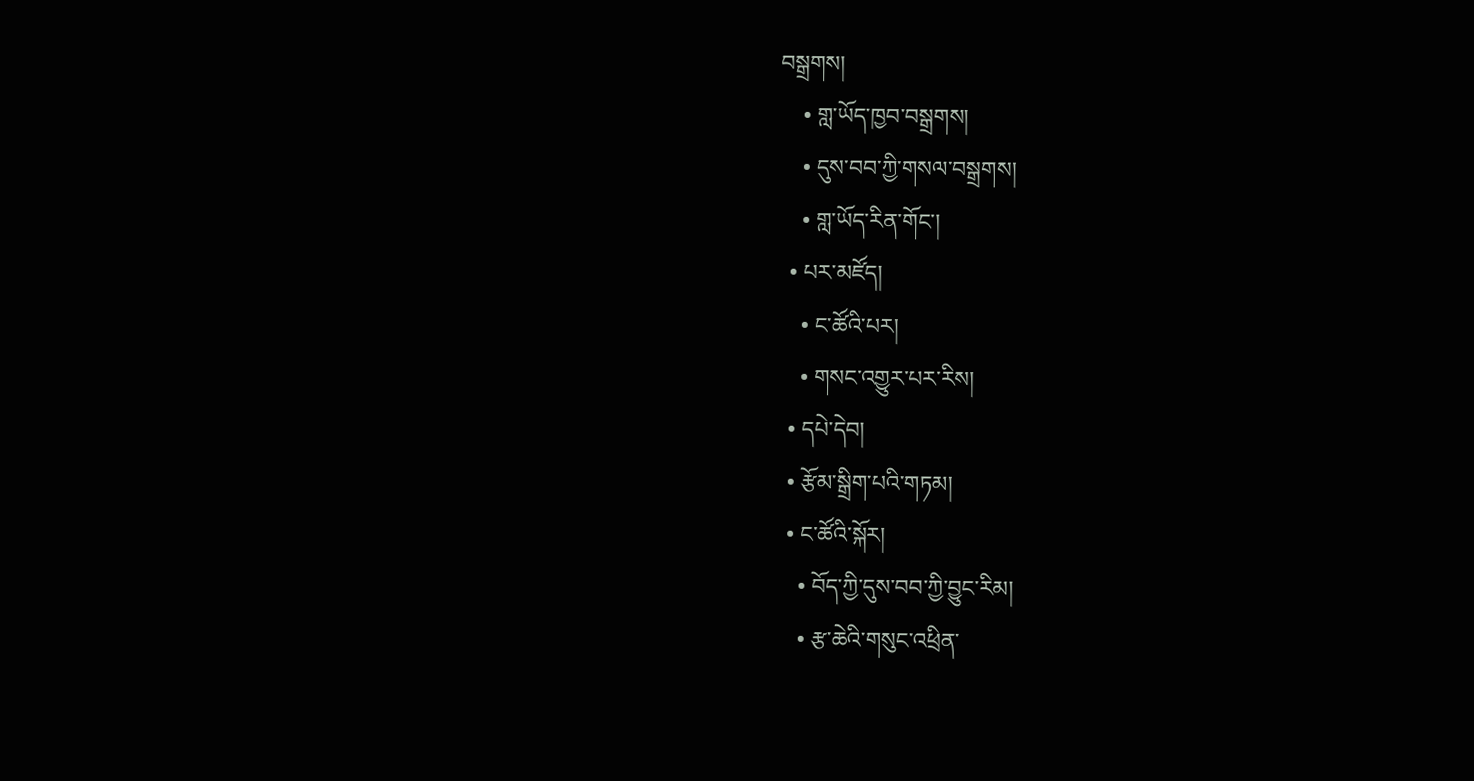བསྒྲགས།
    • གླ་ཡོད་ཁྱབ་བསྒྲགས།
    • དུས་བབ་ཀྱི་གསལ་བསྒྲགས།
    • གླ་ཡོད་རིན་གོང་།
  • པར་མཛོད།
    • ང་ཚོའི་པར།
    • གསང་འགྱུར་པར་རིས།
  • དཔེ་དེབ།
  • རྩོམ་སྒྲིག་པའི་གཏམ།
  • ང་ཚོའི་སྐོར།
    • བོད་ཀྱི་དུས་བབ་ཀྱི་བྱུང་རིམ།
    • རྩ་ཆེའི་གསུང་འཕྲིན་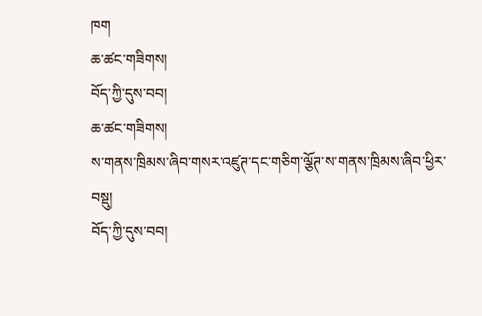ཁག
ཆ་ཚང་གཟིགས།
བོད་ཀྱི་དུས་བབ།
ཆ་ཚང་གཟིགས།
ས་གནས་ཁྲིམས་ཞིབ་གསར་འཛུཊ་དང་གཅིག་ལྕོཊ་ས་གནས་ཁྲིམས་ཞིབ་ཕྱིར་བསྡུ།
བོད་ཀྱི་དུས་བབ།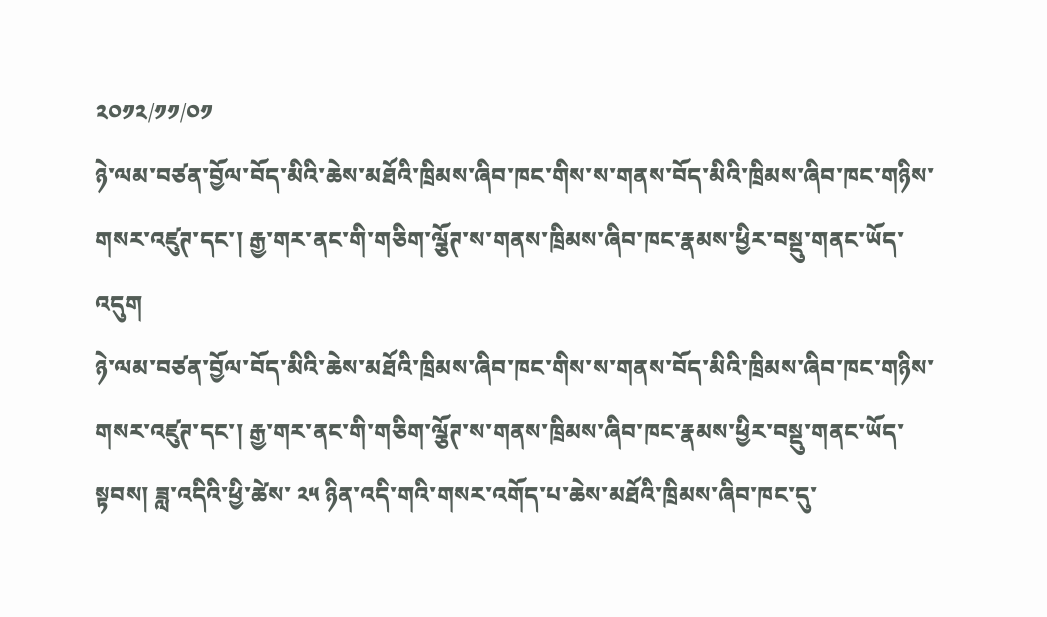༢༠༡༢/༡༡/༠༡
ཉེ་ལམ་བཙན་བྱོལ་བོད་མིའི་ཆེས་མཐོའི་ཁྲིམས་ཞིབ་ཁང་གིས་ས་གནས་བོད་མིའི་ཁྲིམས་ཞིབ་ཁང་གཉིས་གསར་འཛུཊ་དང་། རྒྱ་གར་ནང་གི་གཅིག་ལྕོཊ་ས་གནས་ཁྲིམས་ཞིབ་ཁང་རྣམས་ཕྱིར་བསྡུ་གནང་ཡོད་འདུག
ཉེ་ལམ་བཙན་བྱོལ་བོད་མིའི་ཆེས་མཐོའི་ཁྲིམས་ཞིབ་ཁང་གིས་ས་གནས་བོད་མིའི་ཁྲིམས་ཞིབ་ཁང་གཉིས་གསར་འཛུཊ་དང་། རྒྱ་གར་ནང་གི་གཅིག་ལྕོཊ་ས་གནས་ཁྲིམས་ཞིབ་ཁང་རྣམས་ཕྱིར་བསྡུ་གནང་ཡོད་སྟབས། ཟླ་འདིའི་ཕྱི་ཚེས་ ༢༥ ཉིན་འདི་གའི་གསར་འགོད་པ་ཆེས་མཐོའི་ཁྲིམས་ཞིབ་ཁང་དུ་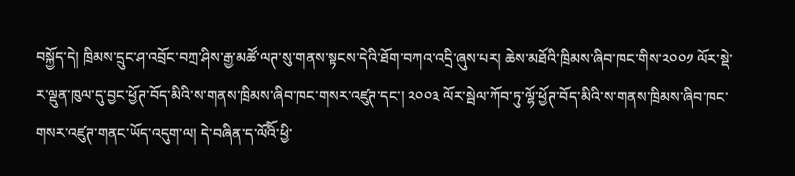བསྐྱོད་དེ། ཁྲིམས་དྲུང་ཤ་འབྲོང་བཀྲ་ཤིས་རྒྱ་མཚོ་ལཊ་སུ་གནས་སྟངས་དེའི་ཐོག་བཀའ་འདྲི་ཞུས་པར། ཆེས་མཐོའི་ཁྲིམས་ཞིབ་ཁང་གིས་༢༠༠༡ ལོར་སྡེ་ར་ལྡུན་ཁུལ་དུ་བྱང་ཕྱོཊ་བོད་མིའི་ས་གནས་ཁྲིམས་ཞིབ་ཁང་གསར་འཛུཊ་དང་། ༢༠༠༣ ལོར་སྦེལ་ཀོབ་ཏུ་ལྷོ་ཕྱོཊ་བོད་མིའི་ས་གནས་ཁྲིམས་ཞིབ་ཁང་གསར་འཛུཊ་གནང་ཡོད་འདུག་ལ། དེ་བཞིན་ད་ལོའིོ་ཕྱི་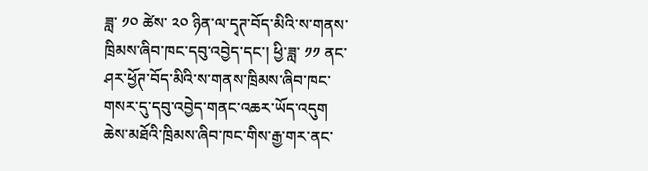ཟླ་ ༡༠ ཚེས་ ༢༠ ཉིན་ལ་དྭཊ་བོད་མིའི་ས་གནས་ཁྲིམས་ཞིབ་ཁང་དབུ་འབྱེད་དང་། ཕྱི་ཟླ་ ༡༡ ནང་ཤར་ཕྱོཊ་བོད་མིའི་ས་གནས་ཁྲིམས་ཞིབ་ཁང་གསར་དུ་དབུ་འབྱེད་གནང་འཆར་ཡོད་འདུག
ཆེས་མཐོའི་ཁྲིམས་ཞིབ་ཁང་གིས་རྒྱ་གར་ནང་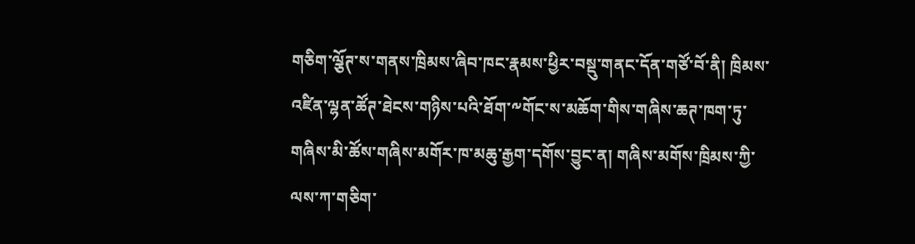གཅིག་ལྕོཊ་ས་གནས་ཁྲིམས་ཞིབ་ཁང་རྣམས་ཕྱིར་བསྡུ་གནང་དོན་གཙོ་བོ་ནི། ཁྲིམས་འཛིན་ལྷན་ཚོཊ་ཐེངས་གཉིས་པའི་ཐོག་༸གོང་ས་མཆོག་གིས་གཞིས་ཆཊ་ཁག་ཏུ་གཞིས་མི་ཚོས་གཞིས་མགོར་ཁ་མཆུ་རྒྱག་དགོས་བྱུང་ན། གཞིས་མགོས་ཁྲིམས་ཀྱི་ལས་ཀ་གཅིག་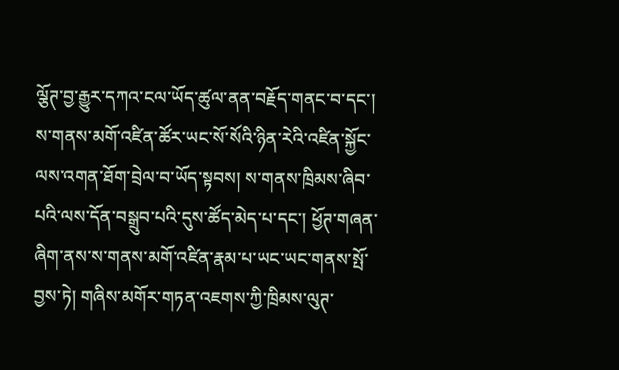ལྕོཊ་བྱ་རྒྱུར་དཀའ་ངལ་ཡོད་ཚུལ་ནན་བརྗོད་གནང་བ་དང་། ས་གནས་མགོ་འཛིན་ཚོར་ཡང་སོ་སོའི་ཉིན་རེའི་འཛིན་སྐྱོང་ལས་འགན་ཐོག་བྲེལ་བ་ཡོད་སྟབས། ས་གནས་ཁྲིམས་ཞིབ་པའི་ལས་དོན་བསྒྲུབ་པའི་དུས་ཚོད་མེད་པ་དང་། ཕྱོཊ་གཞན་ཞིག་ནས་ས་གནས་མགོ་འཛིན་རྣམ་པ་ཡང་ཡང་གནས་སྤོ་བྱས་ཏེ། གཞིས་མགོར་གཏན་འཇགས་ཀྱི་ཁྲིམས་ལུཊ་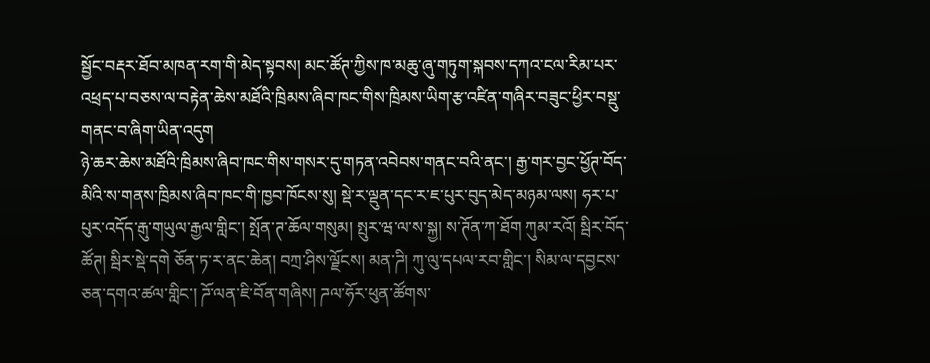སྦྱོང་བརྡར་ཐོབ་མཁན་རག་གི་མེད་སྟབས། མང་ཚོཊ་ཀྱིས་ཁ་མཆུ་ཞུ་གཏུག་སྐབས་དཀའ་ངལ་རིམ་པར་འཕྲད་པ་བཅས་ལ་བརྟེན་ཆེས་མཐོའི་ཁྲིམས་ཞིབ་ཁང་གིས་ཁྲིམས་ཡིག་རྩ་འཛིན་གཞིར་བཟུང་ཕྱིར་བསྡུ་གནང་བ་ཞིག་ཡིན་འདུག
ཉེ་ཆར་ཆེས་མཐོའི་ཁྲིམས་ཞིབ་ཁང་གིས་གསར་དུ་གཏན་འབེབས་གནང་བའི་ནང་། རྒྱ་གར་བྱང་ཕྱོཊ་བོད་མིའི་ས་གནས་ཁྲིམས་ཞིབ་ཁང་གི་ཁྱབ་ཁོངས་སུ། སྡེ་ར་ལྡུན་དང་ར་ཇ་པུར་བུད་མེད་མཉམ་ལས། ཧར་པ་པུར་འདོད་རྒུ་གཡུལ་རྒྱལ་གླིང་། སྤོན་ཊ་ཆོལ་གསུམ། སྤུར་ཝ་ལ་ས་སྐྱ། ས་ཊོན་ཀ་ཐོག ཀུམ་རའོ། སྦིར་བོད་ཚོཊ། སྦིར་སྡེ་དགེ ཅོན་ཏ་ར་ནང་ཆེན། བཀྲ་ཤིས་ལྗོངས། མན་ཌི། ཀུ་ལུ་དཔལ་རབ་གླིང་། སིམ་ལ་དབྱངས་ཅན་དགའ་ཚལ་གླིང་། ཌོ་ལན་ཇི་བོན་གཞིས། ཌལ་ཧོར་ཕུན་ཚོགས་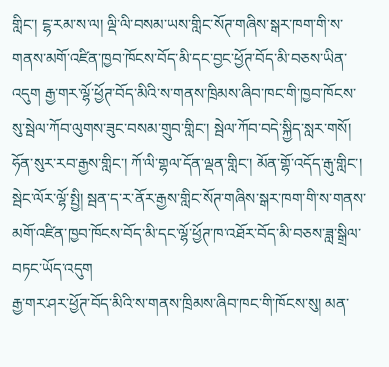གླིང་། ངྷ་རམ་ས་ལ། ལྡི་ལི་བསམ་ཡས་གླིང་སོཊ་གཞིས་སྒར་ཁག་གི་ས་གནས་མགོ་འཛིན་ཁྱབ་ཁོངས་བོད་མི་དང་བྱང་ཕྱོཊ་བོད་མི་བཅས་ཡིན་འདུག རྒྱ་གར་ལྷོ་ཕྱོཊ་བོད་མིའི་ས་གནས་ཁྲིམས་ཞིབ་ཁང་གི་ཁྱབ་ཁོངས་སུ་སྦེལ་ཀོབ་ལུགས་ཟུང་བསམ་གྲུབ་གླིང་། སྦེལ་ཀོབ་བདེ་སྐྱིད་སླར་གསོ། ཧོན་སུར་རབ་རྒྱས་གླིང་། ཀོ་ལི་གྷལ་དོན་ལྡན་གླིང་། མོན་གྷོ་འདོད་རྒུ་གླིང་། སྦེང་ལོར་ལྷོ་སྤྱི། སྦན་ད་ར་ནོར་རྒྱས་གླིང་སོཊ་གཞིས་སྒར་ཁག་གི་ས་གནས་མགོ་འཛིན་ཁྱབ་ཁོངས་བོད་མི་དང་ལྷོ་ཕྱོཊ་ཁ་འཐོར་བོད་མི་བཅས་ཟླ་སྒྲིལ་བཏང་ཡོད་འདུག
རྒྱ་གར་ཤར་ཕྱོཊ་བོད་མིའི་ས་གནས་ཁྲིམས་ཞིབ་ཁང་གི་ཁོངས་སུ། མན་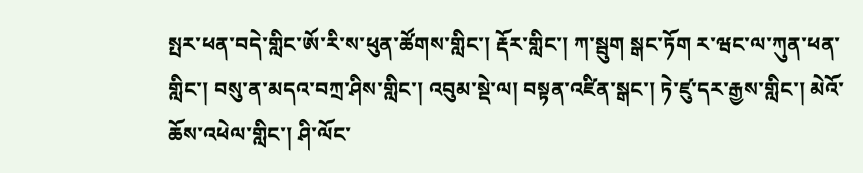སྤར་ཕན་བདེ་གླིང་ཨོ་རི་ས་ཕུན་ཚོགས་གླིང་། རྡོར་གླིང་། ཀ་སྦུག སྒང་ཏོག ར་ཝང་ལ་ཀུན་ཕན་གླིང་། བསུ་ན་མདའ་བཀྲ་ཤིས་གླིང་། འབུམ་སྡེ་ལ། བསྟན་འཛིན་སྒང་། ཏེ་ཛུ་དར་རྒྱས་གླིང་། མེའོ་ཆོས་འཕེལ་གླིང་། ཤི་ལོང་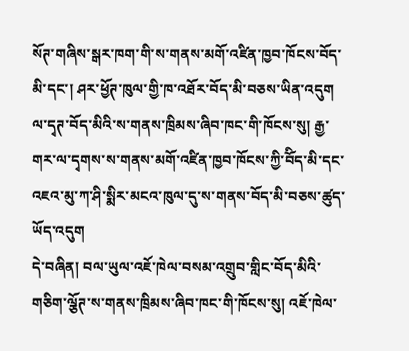སོཊ་གཞིས་སྒར་ཁག་གི་ས་གནས་མགོ་འཛིན་ཁྱབ་ཁོངས་བོད་མི་དང་། ཤར་ཕྱོཊ་ཁུལ་གྱི་ཁ་འཐོར་བོད་མི་བཅས་ཡིན་འདུག ལ་དྭཊ་བོད་མིའི་ས་གནས་ཁྲིམས་ཞིབ་ཁང་གི་ཁོངས་སུ། རྒྱ་གར་ལ་དྭགས་ས་གནས་མགོ་འཛིན་ཁྱབ་ཁོངས་ཀྱི་བོིད་མི་དང་འཇའ་མུ་ཀ་ཤི་སྨིར་མངའ་ཁུལ་དུ་ས་གནས་བོད་མི་བཅས་ཚུད་ཡོད་འདུག
དེ་བཞིན། བལ་ཡུལ་འཇོ་ཁེལ་བསམ་འགྲུབ་གླིང་བོད་མིའི་གཅིག་ལྕོཊ་ས་གནས་ཁྲིམས་ཞིབ་ཁང་གི་ཁོངས་སུ། འཇོ་ཁེལ་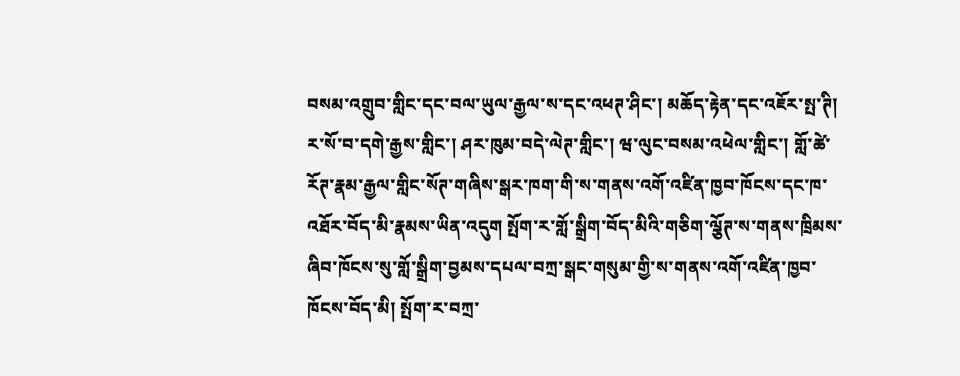བསམ་འགྲུབ་གླིང་དང་བལ་ཡུལ་རྒྱལ་ས་དང་འཕཊ་ཤིང་། མཆོད་རྟེན་དང་འཇོར་སྤ་ཊི། ར་སོ་བ་དགེ་རྒྱས་གླིང་། ཤར་ཁུམ་བདེ་ལེཊ་གླིང་། ཝ་ལུང་བསམ་འཕེལ་གླིང་། གློ་ཚེ་རོཊ་རྣམ་རྒྱལ་གླིང་སོཊ་གཞིས་སྒར་ཁག་གི་ས་གནས་འགོ་འཛིན་ཁྱབ་ཁོངས་དང་ཁ་འཐོར་བོད་མི་རྣམས་ཡིན་འདུག སྤོག་ར་གློ་སྒྲིག་བོད་མིའི་གཅིག་ལྕོཊ་ས་གནས་ཁྲིམས་ཞིབ་ཁོངས་སུ་གློ་སྒྲིག་བྱམས་དཔལ་བཀྲ་སྒང་གསུམ་གྱི་ས་གནས་འགོ་འཛིན་ཁྱབ་ཁོངས་བོད་མི། སྤོག་ར་བཀྲ་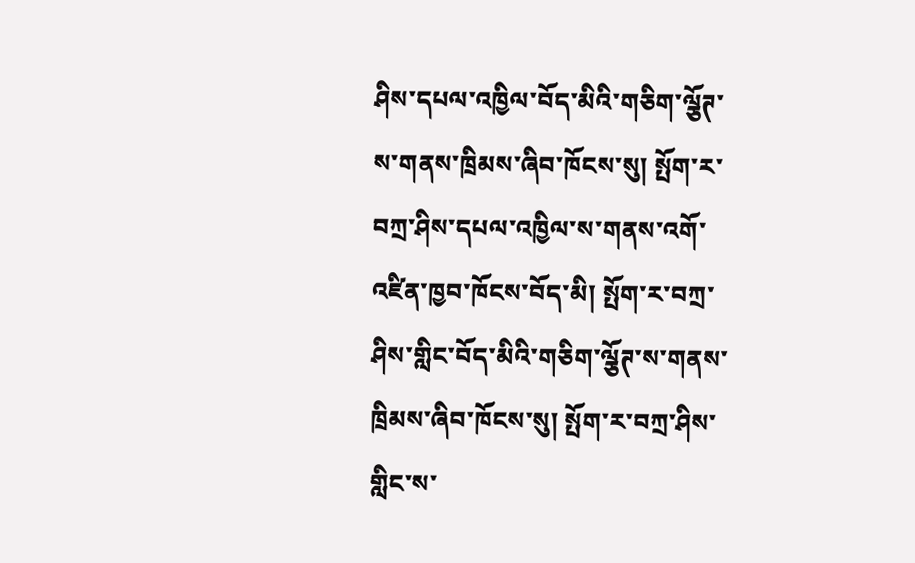ཤིས་དཔལ་འཁྱིལ་བོད་མིའི་གཅིག་ལྕོཊ་ས་གནས་ཁྲིམས་ཞིབ་ཁོངས་སུ། སྤོག་ར་བཀྲ་ཤིས་དཔལ་འཁྱིལ་ས་གནས་འགོ་འཛིན་ཁྱབ་ཁོངས་བོད་མི། སྤོག་ར་བཀྲ་ཤིས་གླིང་བོད་མིའི་གཅིག་ལྕོཊ་ས་གནས་ཁྲིམས་ཞིབ་ཁོངས་སུ། སྤོག་ར་བཀྲ་ཤིས་གླིང་ས་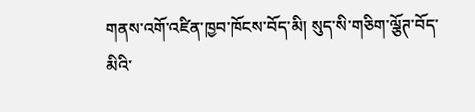གནས་འགོ་འཛིན་ཁྱབ་ཁོངས་བོད་མི། སུད་སི་གཅིག་ལྕོཊ་བོད་མིའི་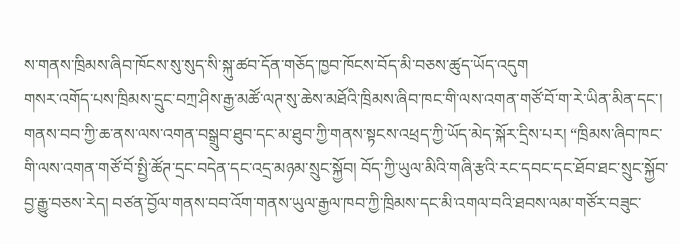ས་གནས་ཁྲིམས་ཞིབ་ཁོངས་སུ་སུད་སི་སྐུ་ཚབ་དོན་གཅོད་ཁྱབ་ཁོངས་བོད་མི་བཅས་ཚུད་ཡོད་འདུག
གསར་འགོད་པས་ཁྲིམས་དྲུང་བཀྲ་ཤིས་རྒྱ་མཚོ་ལཊ་སུ་ཆེས་མཐོའི་ཁྲིམས་ཞིབ་ཁང་གི་ལས་འགན་གཙོ་བོ་ག་རེ་ཡིན་མིན་དང་། གནས་བབ་ཀྱི་ཆ་ནས་ལས་འགན་བསྒྲུབ་ཐུབ་དང་མ་ཐུབ་ཀྱི་གནས་སྟངས་འཕྲད་ཀྱི་ཡོད་མེད་སྐོར་དྲིས་པར། “ཁྲིམས་ཞིབ་ཁང་གི་ལས་འགན་གཙོ་བོ་སྤྱི་ཚོཊ་དྲང་བདེན་དང་འདྲ་མཉམ་སྲུང་སྐྱོབ། བོད་ཀྱི་ཡུལ་མིའི་གཞི་རྩའི་རང་དབང་དང་ཐོབ་ཐང་སྲུང་སྐྱོབ་བྱ་རྒྱུ་བཅས་རེད། བཙན་བྱོལ་གནས་བབ་འོག་གནས་ཡུལ་རྒྱལ་ཁབ་ཀྱི་ཁྲིམས་དང་མི་འགལ་བའི་ཐབས་ལམ་གཙོར་བཟུང་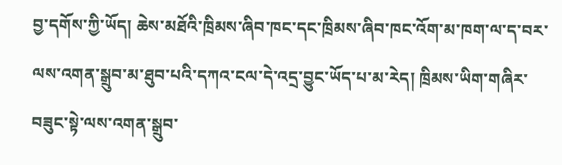བྱ་དགོས་ཀྱི་ཡོད། ཆེས་མཐོའི་ཁྲིམས་ཞིབ་ཁང་དང་ཁྲིམས་ཞིབ་ཁང་འོག་མ་ཁག་ལ་ད་བར་ལས་འགན་སྒྲུབ་མ་ཐུབ་པའི་དཀའ་ངལ་དེ་འདྲ་བྱུང་ཡོད་པ་མ་རེད། ཁྲིམས་ཡིག་གཞིར་བཟུང་སྟེ་ལས་འགན་སྒྲུབ་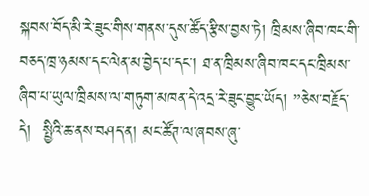སྐབས་བོད་མི་རེ་ཟུང་གིས་གནས་དུས་ཚོད་རྩིས་བྱས་ཏེ། ཁྲིམས་ཞིབ་ཁང་གི་བཅད་ཁྲ་ཉམས་དང་ལེན་མ་བྱེད་པ་དང་། ཐ་ན་ཁྲིམས་ཞིབ་ཁང་དང་ཁྲིམས་ཞིབ་པ་ཡུལ་ཁྲིམས་ལ་གཏུག་མཁན་དེ་འདྲ་རེ་ཟུང་བྱུང་ཡོད། ”ཅེས་བརྗོད་དེ།  སྤྱིའི་ཆ་ནས་བཤད་ན། མང་ཚོཊ་ལ་ཞབས་ཞུ་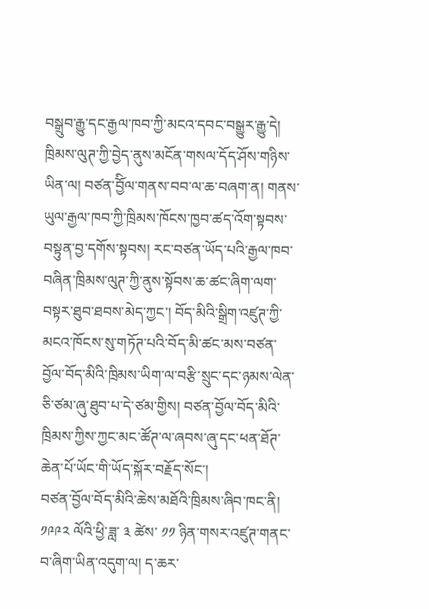བསྒྲུབ་རྒྱུ་དང་རྒྱལ་ཁབ་ཀྱི་མངའ་དབང་བསྒྱུར་རྒྱུ་དེ། ཁྲིམས་ལུཊ་ཀྱི་བྱེད་ནུས་མངོན་གསལ་དོད་ཤོས་གཉིས་ཡིན་ལ། བཙན་བྱོིལ་གནས་བབ་ལ་ཆ་བཞག་ན། གནས་ཡུལ་རྒྱལ་ཁབ་ཀྱི་ཁྲིམས་ཁོངས་ཁྱབ་ཚད་འོག་སྟབས་བསྟུན་བྱ་དགོས་སྟབས། རང་བཙན་ཡོད་པའི་རྒྱལ་ཁབ་བཞིན་ཁྲིམས་ལུཊ་ཀྱི་ནུས་སྟོབས་ཆ་ཚང་ཞིག་ལག་བསྟར་ཐུབ་ཐབས་མེད་ཀྱང་། བོད་མིའི་སྒྲིག་འཛུཊ་ཀྱི་མངའ་ཁོངས་སུ་གཏོཊ་པའི་བོད་མི་ཚང་མས་བཙན་བྱོལ་བོད་མིའི་ཁྲིམས་ཡིག་ལ་བརྩི་སྲུང་དང་ཉམས་ལེན་ཅི་ཙམ་ཞུ་ཐུབ་པ་དེ་ཙམ་གྱིས། བཙན་བྱོལ་བོད་མིའི་ཁྲིམས་ཀྱིས་ཀྱང་མང་ཚོཊ་ལ་ཞབས་ཞུ་དང་ཕན་ཐོཊ་ཆེན་པོ་ཡོང་གི་ཡོད་སྐོར་བརྗོད་སོང་།
བཙན་བྱོལ་བོད་མིའི་ཆེས་མཐོའི་ཁྲིམས་ཞིབ་ཁང་ནི། ༡༩༩༢ ལོའི་ཕྱི་ཟླ་ ༣ ཚེས་ ༡༡ ཉིན་གསར་འཛུཊ་གནང་བ་ཞིག་ཡིན་འདུག་ལ། ད་ཆར་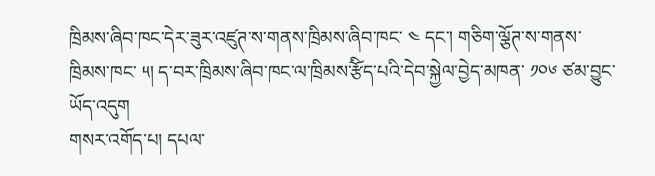ཁྲིམས་ཞིབ་ཁང་དེར་ཟུར་འཛུཊ་ས་གནས་ཁྲིམས་ཞིབ་ཁང་ ༤ དང་། གཅིག་ལྕོཊ་ས་གནས་ཁྲིམས་ཁང་ ༥། ད་བར་ཁྲིམས་ཞིབ་ཁང་ལ་ཁྲིམས་རྩོིད་པའི་དེབ་སྐྱེལ་བྱེད་མཁན་ ༡༠༦ ཙམ་བྱུང་ཡོད་འདུག
གསར་འགོད་པ། དཔལ་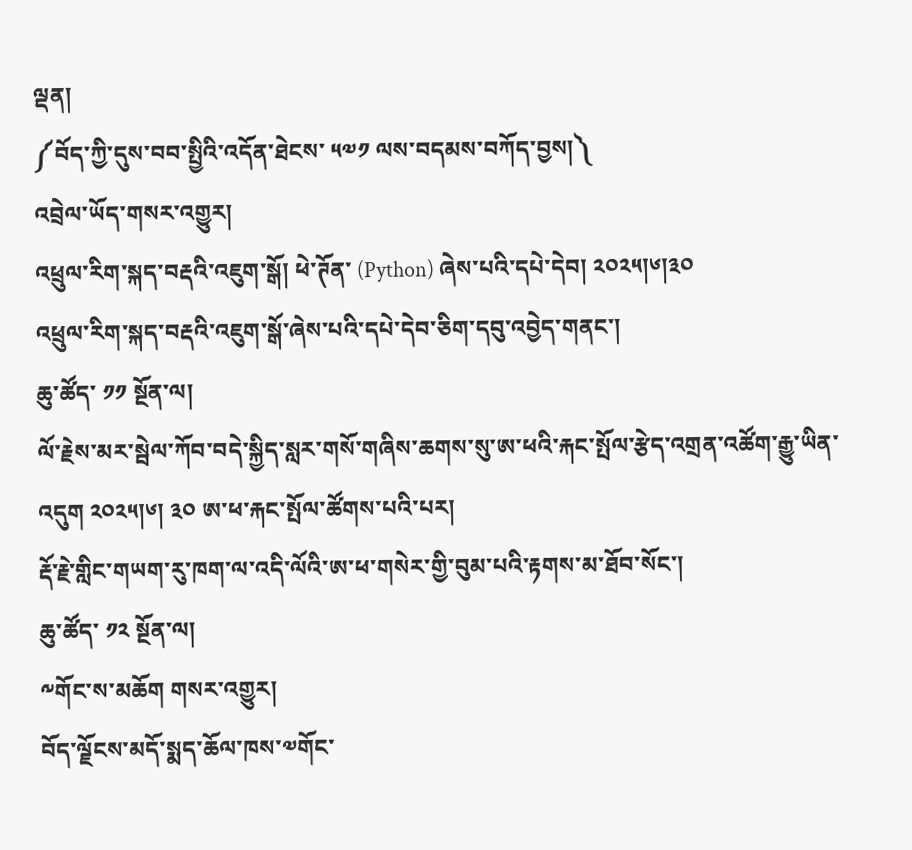ལྡན།
༼བོད་ཀྱི་དུས་བབ་སྤྱིའི་འདོན་ཐེངས་ ༥༧༡ ལས་བདམས་བཀོད་བྱས།༽
འབྲེལ་ཡོད་གསར་འགྱུར།
འཕྲུལ་རིག་སྐད་བརྡའི་འཇུག་སྒོ། ཕེ་ཊོན་ (Python) ཞེས་པའི་དཔེ་དེབ། ༢༠༢༥།༦།༣༠
འཕྲུལ་རིག་སྐད་བརྡའི་འཇུག་སྒོ་ཞེས་པའི་དཔེ་དེབ་ཅིག་དབུ་འབྱེད་གནང་།
ཆུ་ཚོད་ ༡༡ སྔོན་ལ།
ལོ་རྗེས་མར་སྦེལ་ཀོབ་བདེ་སྐྱིད་སླར་གསོ་གཞིས་ཆགས་སུ་ཨ་ཕའི་རྐང་སྤོལ་རྩེད་འགྲན་འཚོག་རྒྱུ་ཡིན་འདུག ༢༠༢༥།༦། ༣༠ ཨ་ཕ་རྐང་སྤོལ་ཚོགས་པའི་པར།
རྡོ་རྗེ་གླིང་གཡག་རུ་ཁག་ལ་འདི་ལོའི་ཨ་ཕ་གསེར་གྱི་བུམ་པའི་རྟགས་མ་ཐོབ་སོང་།
ཆུ་ཚོད་ ༡༢ སྔོན་ལ།
༸གོང་ས་མཆོག གསར་འགྱུར།
བོད་ལྗོངས་མདོ་སྨད་ཆོལ་ཁས་༧གོང་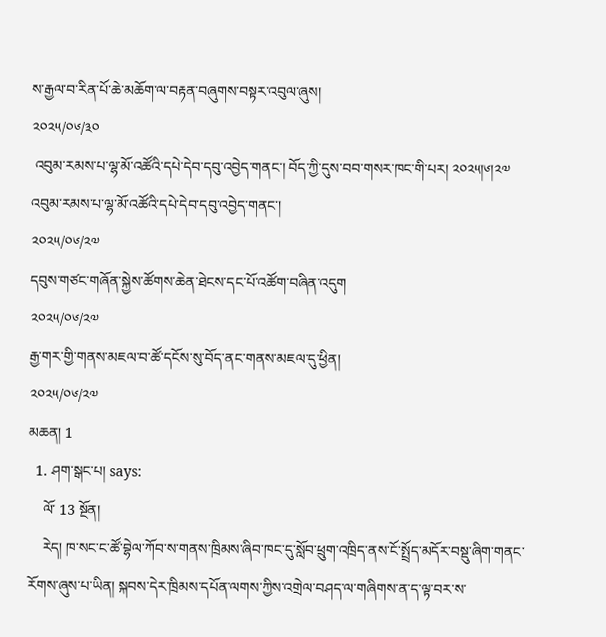ས་རྒྱལ་བ་རིན་པོ་ཆེ་མཆོག་ལ་བརྟན་བཞུགས་བསྟར་འབུལ་ཞུས།
༢༠༢༥/༠༦/༣༠
 འབུམ་རམས་པ་ལྷ་མོ་འཚོའི་དཔེ་དེབ་དབུ་འབྱེད་གནང་། བོད་ཀྱི་དུས་བབ་གསར་ཁང་གི་པར། ༢༠༢༥།༦།༢༧
འབུམ་རམས་པ་ལྷ་མོ་འཚོའི་དཔེ་དེབ་དབུ་འབྱེད་གནང་།
༢༠༢༥/༠༦/༢༧
དབུས་གཙང་གཞོན་སྐྱེས་ཚོགས་ཆེན་ཐེངས་དང་པོ་འཚོག་བཞིན་འདུག
༢༠༢༥/༠༦/༢༧
རྒྱ་གར་གྱི་གནས་མཇལ་བ་ཚོ་དངོས་སུ་བོད་ནང་གནས་མཇལ་དུ་ཕྱིན།
༢༠༢༥/༠༦/༢༧
མཆན། 1
  1. ཤག་སྒང་པ། says:
    ལོ་ 13 སྔོན།
    རེད། ཁ་སང་ང་ཚོ་བྷེལ་ཀོབ་ས་གནས་ཁྲིམས་ཞིབ་ཁང་དུ་སློབ་ཕྲུག་འཁྲིད་ནས་ངོ་སྤྲོད་མདོར་བསྡུ་ཞིག་གནང་རོགས་ཞུས་པ་ཡིན། སྐབས་དེར་ཁྲིམས་དཔོན་ལགས་ཀྱིས་འགྲེལ་བཤད་ལ་གཞིགས་ན་ད་ལྟ་བར་ས་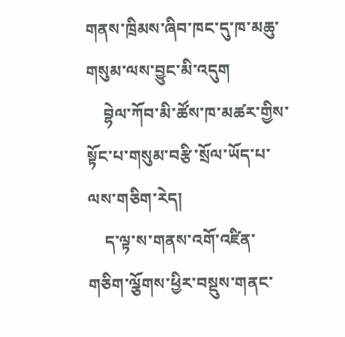གནས་ཁྲིམས་ཞིབ་ཁང་དུ་ཁ་མཆུ་གསུམ་ལས་བྱུང་མི་འདུག
    བྷེལ་ཀོབ་མི་ཚོས་ཁ་མཚར་གྱིས་སྟོང་པ་གསུམ་བརྩི་སྲོལ་ཡོད་པ་ལས་གཅིག་རེད།
    ད་ལྟ་ས་གནས་འགོ་འཛིན་གཅིག་ལྕོགས་ཕྱིར་བསྡུས་གནང་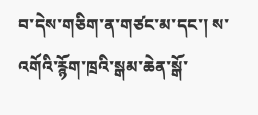བ་དེས་གཅིག་ན་གཙང་མ་དང་། ས་འགོའི་རྙོག་ཁྲའི་སྒམ་ཆེན་སྒོ་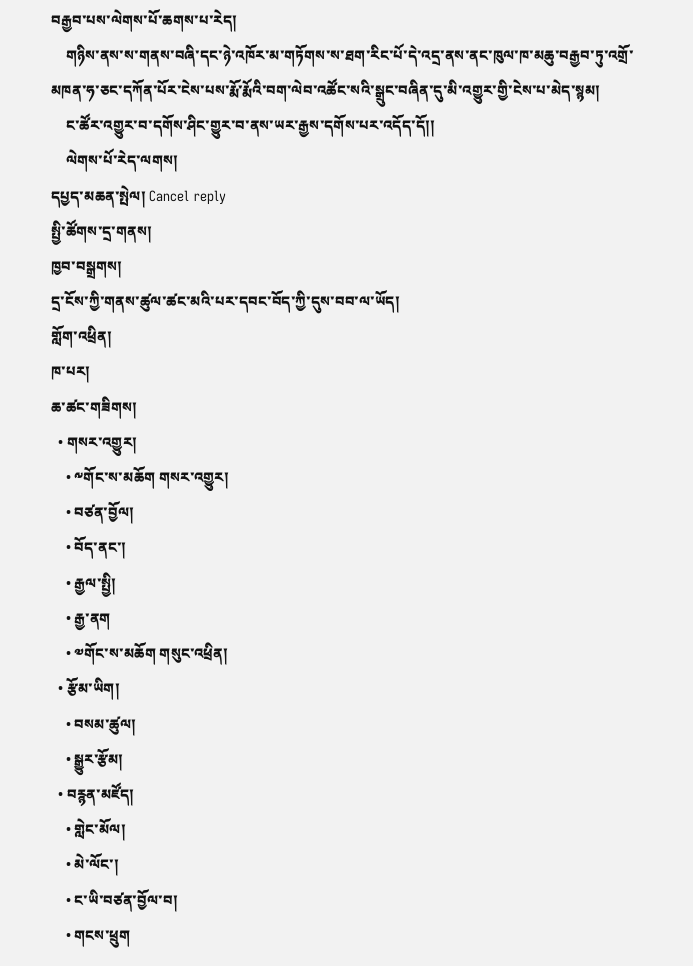བརྒྱབ་པས་ལེགས་པོ་ཆགས་པ་རེད།
    གཉིས་ནས་ས་གནས་བཞི་དང་ཉེ་འཁོར་མ་གཏོགས་ས་ཐག་རིང་པོ་དེ་འདྲ་ནས་ནང་ཁུལ་ཁ་མཆུ་བརྒྱབ་ཏུ་འགྲོ་མཁན་ཧ་ཅང་དཀོན་པོར་ངེས་པས་རྨོ་རྨོའི་བག་ལེབ་འཚོང་སའི་སྒྲུང་བཞིན་དུ་མི་འགྱུར་གྱི་ངེས་པ་མེད་སྙམ།
    ང་ཚོར་འགྱུར་བ་དགོས་ཤིང་གྱུར་བ་ནས་ཡར་རྒྱས་དགོས་པར་འདོད་དོ།།
    ལེགས་པོ་རེད་ལགས།
དཔྱད་མཆན་སྤེལ། Cancel reply
སྤྱི་ཚོགས་དྲ་གནས།
ཁྱབ་བསྒྲགས།
དྲ་ངོས་ཀྱི་གནས་ཚུལ་ཚང་མའི་པར་དབང་བོད་ཀྱི་དུས་བབ་ལ་ཡོད།
གློག་འཕྲིན།
ཁ་པར།
ཆ་ཚང་གཟིགས།
  • གསར་འགྱུར།
    • ༸གོང་ས་མཆོག གསར་འགྱུར།
    • བཙན་བྱོལ།
    • བོད་ནང་།
    • རྒྱལ་སྤྱི།
    • རྒྱ་ནག
    • ༧གོང་ས་མཆོག གསུང་འཕྲིན།
  • རྩོམ་ཡིག།
    • བསམ་ཚུལ།
    • སྒྱུར་རྩོམ།
  • བརྙན་མཛོད།
    • གླེང་མོལ།
    • མེ་ལོང་།
    • ང་ཡི་བཙན་བྱོལ་བ།
    • གངས་ཕྲུག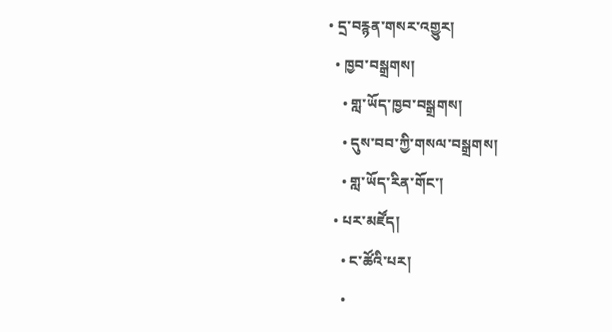• དྲ་བརྙན་གསར་འགྱུར།
  • ཁྱབ་བསྒྲགས།
    • གླ་ཡོད་ཁྱབ་བསྒྲགས།
    • དུས་བབ་ཀྱི་གསལ་བསྒྲགས།
    • གླ་ཡོད་རིན་གོང་།
  • པར་མཛོད།
    • ང་ཚོའི་པར།
    •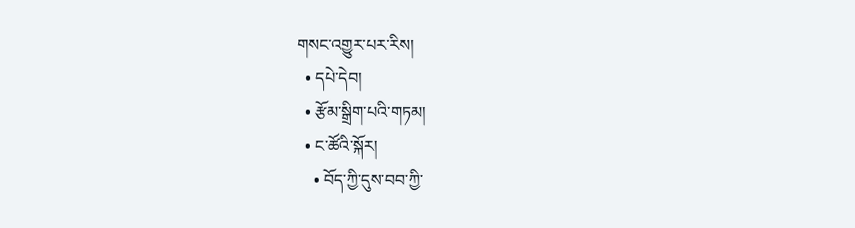གསང་འགྱུར་པར་རིས།
  • དཔེ་དེབ།
  • རྩོམ་སྒྲིག་པའི་གཏམ།
  • ང་ཚོའི་སྐོར།
    • བོད་ཀྱི་དུས་བབ་ཀྱི་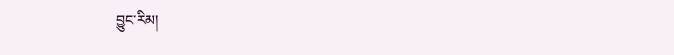བྱུང་རིམ།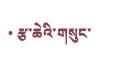• རྩ་ཆེའི་གསུང་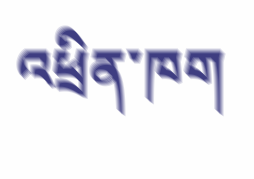འཕྲིན་ཁག